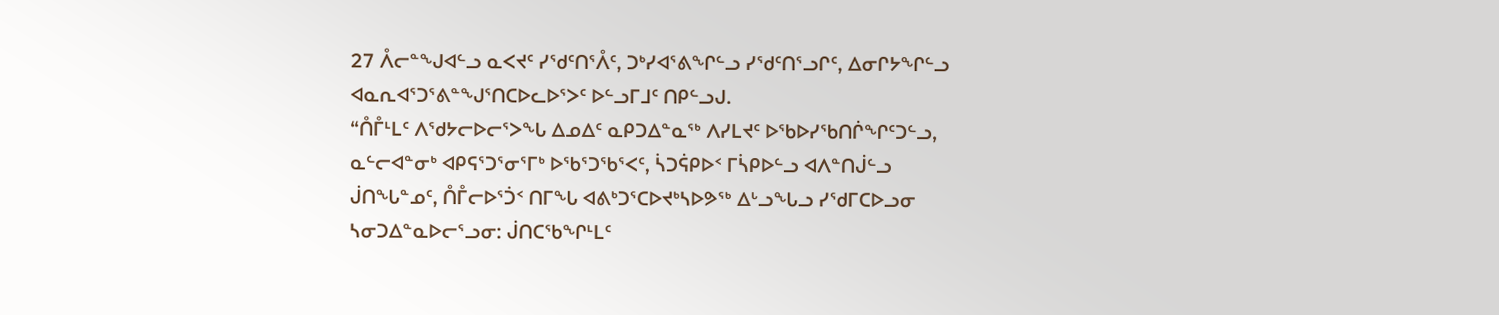27 ᐰᓕᓐᖑᐊᓪᓗ ᓇᐸᔪᑦ ᓯᖁᑦᑎᕐᐰᑦ, ᑐᒃᓯᐊᕐᕕᖏᓪᓗ ᓯᖁᑦᑎᕐᓗᒋᑦ, ᐃᓂᒋᔭᖏᓪᓗ ᐊᓇᕆᐊᕐᑐᕐᕕᓐᖑᕐᑎᑕᐅᓚᐅᕐᐳᑦ ᐅᓪᓗᒥᒧᑦ ᑎᑭᓪᓗᒍ.
“ᑍᒤᒻᒪᑦ ᐱᖁᔭᓕᐅᓕᕐᐳᖓ ᐃᓄᐃᑦ ᓇᑭᑐᐃᓐᓇᖅ ᐱᓯᒪᔪᑦ ᐅᖃᐅᓯᖃᑎᒌᖏᑦᑐᓪᓗ, ᓇᓪᓕᐊᓐᓂᒃ ᐊᑭᕋᕐᑐᕐᓂᕐᒥᒃ ᐅᖃᕐᑐᖃᕐᐸᑦ, ᓵᑐᕌᑭᐅᑉ ᒥᓵᑭᐅᓪᓗ ᐊᐱᓐᑎᒎᓪᓗ ᒎᑎᖓᓐᓄᑦ, ᑍᒤᓕᐅᕐᑑᑉ ᑎᒥᖓ ᐊᕕᒃᑐᕐᑕᐅᔪᒃᓴᐅᕗᖅ ᐃᒡᓗᖓᓗ ᓯᖁᒥᑕᐅᓗᓂ ᓴᓂᑐᐃᓐᓇᐅᓕᕐᓗᓂ: ᒎᑎᑕᖃᖏᒻᒪᑦ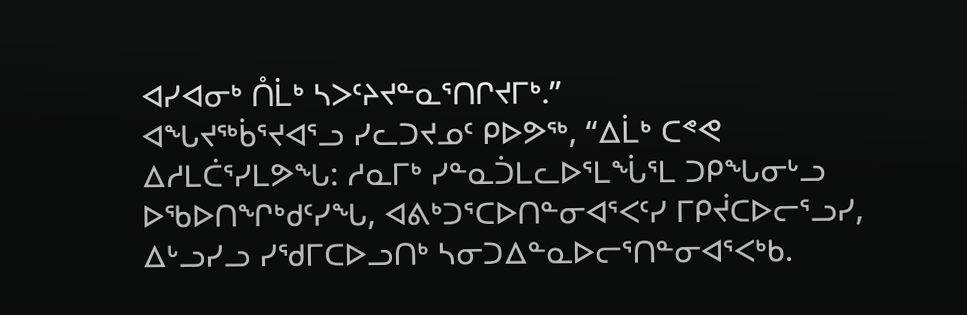ᐊᓯᐊᓂᒃ ᑍᒫᒃ ᓴᐳᑦᔨᔪᓐᓇᕐᑎᒋᔪᒥᒃ.”
ᐊᖓᔪᖅᑳᕐᔪᐊᕐᓗ ᓯᓚᑐᔪᓄᑦ ᑭᐅᕗᖅ, “ᐃᒫᒃ ᑕᕝᕙ ᐃᓱᒪᑖᕐᓯᒪᕗᖓ: ᓱᓇᒥᒃ ᓯᓐᓇᑑᒪᓚᐅᕐᒪᖔᕐᒪ ᑐᑭᖓᓂᒡᓗ ᐅᖃᐅᑎᖏᒃᑯᑦᓯᖓ, ᐊᕕᒃᑐᕐᑕᐅᑎᓐᓂᐊᕐᐸᑦᓯ ᒥᑭᔫᑕᐅᓕᕐᓗᓯ, ᐃᒡᓗᓯᓗ ᓯᖁᒥᑕᐅᓗᑎᒃ ᓴᓂᑐᐃᓐᓇᐅᓕᕐᑎᓐᓂᐊᕐᐸᒃᑲ.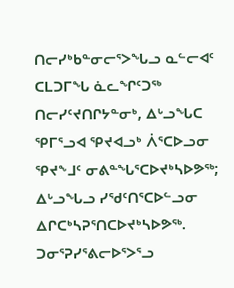ᑎᓕᓯᒃᑲᓐᓂᓕᕐᐳᖓᓗ ᓇᓪᓕᐊᑦ ᑕᒪᑐᒥᖓ ᓈᓚᖏᑦᑐᖅ ᑎᓕᓯᑦᔪᑎᒋᔭᓐᓂᒃ, ᐃᒡᓗᖓᑕ ᕿᒥᕐᓗᐊ ᕿᔪᐊᓗᒃ ᐲᕐᑕᐅᓗᓂ ᕿᔪᖕᒧᑦ ᓂᕕᓐᖓᕐᑕᐅᔪᒃᓴᐅᕗᖅ; ᐃᒡᓗᖓᓗ ᓯᖁᑦᑎᕐᑕᐅᓪᓗᓂ ᐃᒋᑕᒃᓴᕈᕐᑎᑕᐅᔪᒃᓴᐅᕗᖅ.
ᑐᓂᕐᕈᓯᕐᕕᓕᐅᕐᐳᕐᓗ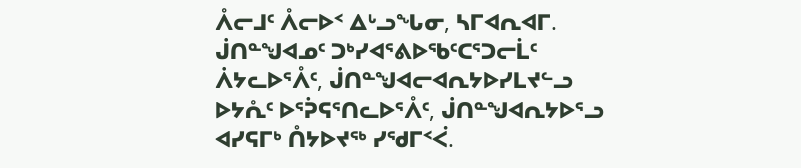ᐰᓕᒧᑦ ᐰᓕᐅᑉ ᐃᒡᓗᖓᓂ, ᓴᒥᐊᕆᐊᒥ.
ᒎᑎᓐᖑᐊᓄᑦ ᑐᒃᓯᐊᕐᕕᐅᖃᑦᑕᕐᑐᓕᒫᑦ ᐲᔭᓚᐅᕐᐰᑦ, ᒎᑎᓐᖑᐊᓕᐊᕆᔭᐅᓯᒪᔪᓪᓗ ᐅᔭᕅᑦ ᐅᕐᕉᕋᕐᑎᓚᐅᕐᐰᑦ, ᒎᑎᓐᖑᐊᕆᔭᐅᕐᓗ ᐊᓯᕋᒥᒃ ᑍᔭᐅᔪᖅ ᓯᖁᒥᑉᐹ.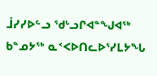ᒨᓯᓯᐅᓪᓗ ᖁᒡᓗᒋᐊᓐᖑᐊᖅ ᑲᓐᓄᔭᖅ ᓇᑉᐸᐅᑎᓚᐅᕐᓯᒪᔭᖓ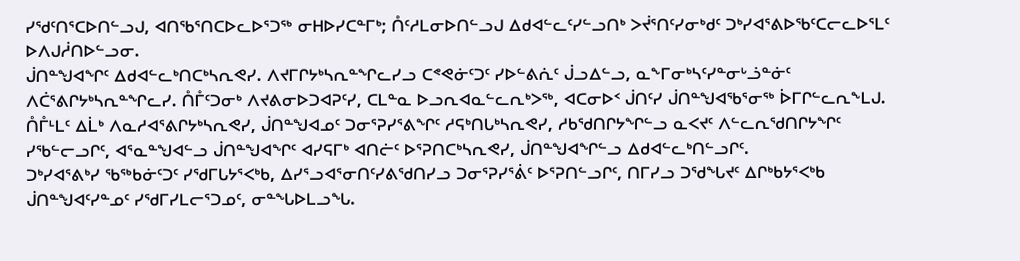ᓯᖁᑦᑎᕐᑕᐅᑎᓪᓗᒍ, ᐊᑎᖃᕐᑎᑕᐅᓚᐅᕐᑐᖅ ᓂᕼᐅᓯᑕᓐᒥᒃ; ᑍᑦᓱᒪᓂᐅᑎᓪᓗᒍ ᐃᑯᐊᓪᓚᑦᓯᓪᓗᑎᒃ ᐳᔫᕐᑎᑦᓯᓂᒃᑯᑦ ᑐᒃᓯᐊᕐᕕᐅᖃᑦᑕᓕᓚᐅᕐᒪᑦ ᐅᐱᒍᓲᑎᐅᓪᓗᓂ.
ᒎᑎᓐᖑᐊᖏᑦ ᐃᑯᐊᓪᓚᒃᑎᑕᒃᓴᕆᕙᓯ. ᐱᔪᒥᒋᔭᒃᓴᕆᓐᖏᓚᓯᓗ ᑕᕝᕙᓃᑦᑐᑦ ᓯᐅᓪᕕᕇᑦ ᒎᓗᐃᓪᓗ, ᓇᖕᒥᓂᒃᓴᑦᓯᓐᓂᒡᓘᓐᓃᑦ ᐱᑖᕐᕕᒋᔭᒃᓴᕆᓐᖏᓚᓯ. ᑍᒤᑦᑐᓂᒃ ᐱᔪᕕᓂᐅᑐᐊᕈᑦᓯ, ᑕᒪᓐᓇ ᐅᓗᕆᐊᓇᓪᓚᕆᒃᐳᖅ, ᐊᑕᓂᐅᑉ ᒎᑎᑦᓯ ᒎᑎᓐᖑᐊᖃᕐᓂᖅ ᐆᒥᒋᓪᓚᕆᖕᒪᒍ.
ᑍᒤᒻᒪᑦ ᐃᒫᒃ ᐱᓇᓱᐊᕐᕕᒋᔭᒃᓴᕆᕙᓯ, ᒎᑎᓐᖑᐊᓄᑦ ᑐᓂᕐᕈᓯᕐᕕᖏᑦ ᓱᕋᒃᑎᒐᒃᓴᕆᕙᓯ, ᓱᑲᖁᑎᒋᔭᖏᓪᓗ ᓇᐸᔪᑦ ᐱᓪᓚᕆᖁᑎᒋᔭᖏᑦ ᓯᖃᓪᓕᓗᒋᑦ, ᐊᕐᓇᓐᖑᐊᓪᓗ ᒎᑎᓐᖑᐊᖏᑦ ᐊᓯᕋᒥᒃ ᐊᑎᓖᑦ ᐅᕐᕈᑎᑕᒃᓴᕆᕙᓯ, ᒎᑎᓐᖑᐊᖏᓪᓗ ᐃᑯᐊᓪᓚᒃᑎᓪᓗᒋᑦ.
ᑐᒃᓯᐊᕐᕕᒃᓯ ᖃᖅᑲᓃᑦᑐᑦ ᓯᖁᒥᒐᔭᕐᐸᒃᑲ, ᐃᓯᕐᓗᐊᕐᓂᑎᑦᓯᕕᖁᑎᓯᓗ ᑐᓂᕐᕈᓯᕐᕖᑦ ᐅᕐᕈᑎᓪᓗᒋᑦ, ᑎᒥᓯᓗ ᑐᖁᖓᔪᑦ ᐃᒋᒃᑲᔭᕐᐸᒃᑲ ᒎᑎᓐᖑᐊᑦᓯᓐᓄᑦ ᓯᖁᒥᓯᒪᓕᕐᑐᓄᑦ, ᓂᓐᖓᐅᒪᓗᖓ.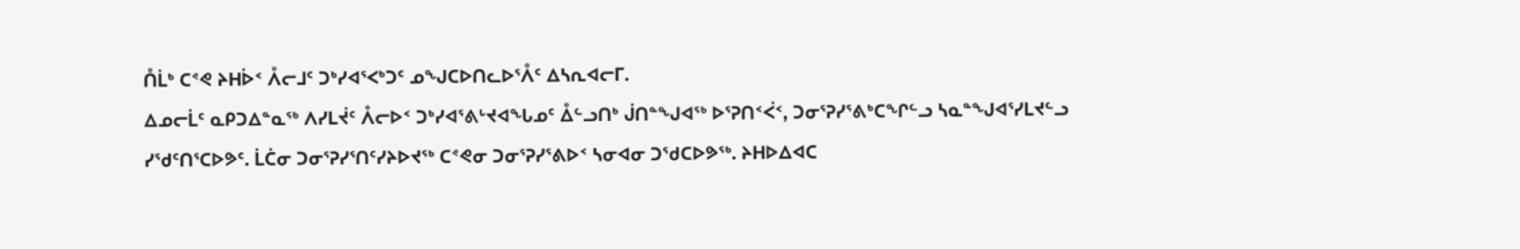ᑍᒫᒃ ᑕᕝᕙ ᔨᕼᐆᑉ ᐰᓕᒧᑦ ᑐᒃᓯᐊᕐᐸᒃᑐᑦ ᓄᖑᑕᐅᑎᓚᐅᕐᐰᑦ ᐃᓴᕆᐊᓕᒥ.
ᐃᓄᓕᒫᑦ ᓇᑭᑐᐃᓐᓇᖅ ᐱᓯᒪᔫᑦ ᐰᓕᐅᑉ ᑐᒃᓯᐊᕐᕕᒡᔪᐊᖓᓄᑦ ᐂᓪᓗᑎᒃ ᒎᑎᓐᖑᐊᖅ ᐅᕐᕈᑎᑉᐹᑉ, ᑐᓂᕐᕈᓯᕐᕕᒃᑕᖏᓪᓗ ᓴᓇᓐᖑᐊᕐᓯᒪᔪᓪᓗ ᓯᖁᑦᑎᕐᑕᐅᕗᑦ. ᒫᑖᓂ ᑐᓂᕐᕈᓯᕐᑎᑦᓯᔨᐅᔪᖅ ᑕᕝᕙᓂ ᑐᓂᕐᕈᓯᕐᕕᐅᑉ ᓴᓂᐊᓂ ᑐᖁᑕᐅᕗᖅ. ᔨᕼᐅᐃᐊᑕ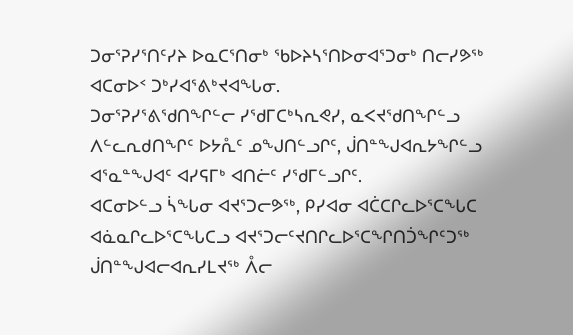ᑐᓂᕐᕈᓯᕐᑎᑦᓯᔨ ᐅᓇᑕᕐᑎᓂᒃ ᖃᐅᔨᓴᕐᑎᐅᓂᐊᕐᑐᓂᒃ ᑎᓕᓯᕗᖅ ᐊᑕᓂᐅᑉ ᑐᒃᓯᐊᕐᕕᒃᔪᐊᖓᓂ.
ᑐᓂᕐᕈᓯᕐᕕᖁᑎᖏᓪᓕ ᓯᖁᒥᑕᒃᓴᕆᕙᓯ, ᓇᐸᔪᖁᑎᖏᓪᓗ ᐱᓪᓚᕆᑯᑎᖏᑦ ᐅᔭᕅᑦ ᓄᖑᑎᓪᓗᒋᑦ, ᒎᑎᓐᖑᐊᕆᔭᖏᓪᓗ ᐊᕐᓇᓐᖑᐊᑦ ᐊᓯᕋᒥᒃ ᐊᑎᓖᑦ ᓯᖁᒥᓪᓗᒋᑦ.
ᐊᑕᓂᐅᓪᓗ ᓵᖓᓂ ᐊᔪᕐᑐᓕᕗᖅ, ᑭᓯᐊᓂ ᐊᑖᑕᒋᓚᐅᕐᑕᖓᑕ ᐊᓈᓇᒋᓚᐅᕐᑕᖓᑕᓗ ᐊᔪᕐᑐᓕᑦᔪᑎᒋᓚᐅᕐᑕᖏᑎᑑᖏᑦᑐᖅ ᒎᑎᓐᖑᐊᓕᐊᕆᓯᒪᔪᖅ ᐰᓕ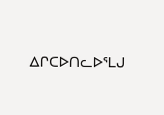ᐃᒋᑕᐅᑎᓚᐅᕐᒪᒍ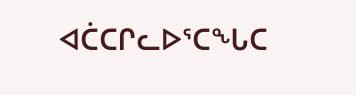ᐊᑖᑕᒋᓚᐅᕐᑕᖓᑕ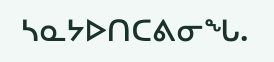ᓴᓇᔭᐅᑎᑕᕕᓂᖓ.